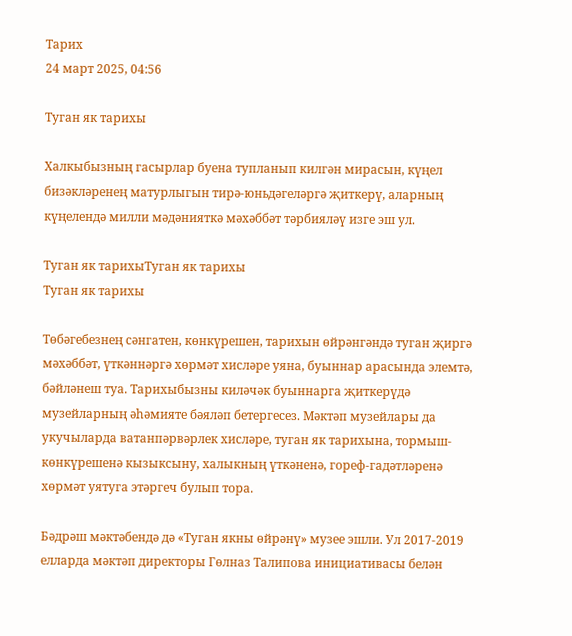Тарих
24 март 2025, 04:56

Туган як тарихы

Халкыбызның гасырлар буена тупланып килгән мирасын, күңел бизәкләренең матурлыгын тирә-юньдәгеләргә җиткерү, аларның күңелендә милли мәдәнияткә мәхәббәт тәрбияләү изге эш ул.

Туган як тарихыТуган як тарихы
Туган як тарихы

Төбәгебезнең сәнгатен, көнкүрешен, тарихын өйрәнгәндә туган җиргә мәхәббәт, үткәннәргә хөрмәт хисләре уяна, буыннар арасында элемтә, бәйләнеш туа. Тарихыбызны киләчәк буыннарга җиткерүдә музейларның әһәмияте бәяләп бетергесез. Мәктәп музейлары да укучыларда ватанпәрвәрлек хисләре, туган як тарихына, тормыш-көнкүрешенә кызыксыну, халыкның үткәненә, гореф-гадәтләренә хөрмәт уятуга этәргеч булып тора.

Бәдрәш мәктәбендә дә «Туган якны өйрәнү» музее эшли. Ул 2017-2019 елларда мәктәп директоры Гөлназ Талипова инициативасы белән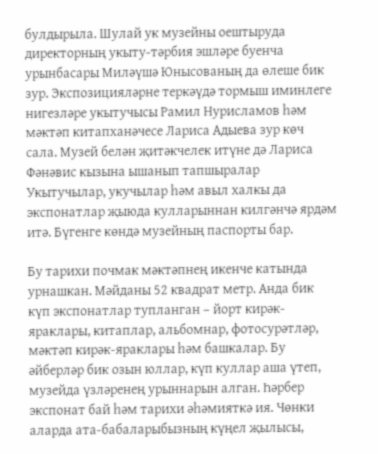булдырыла. Шулай ук музейны оештыруда директорның укыту-тәрбия эшләре буенча урынбасары Миләүшә Юнысованың да өлеше бик зур. Экспозицияләрне теркәүдә тормыш иминлеге нигезләре укытучысы Рамил Нурисламов һәм мәктәп китапханәчесе Лариса Адыева зур көч сала. Музей белән җитәкчелек итүне дә Лариса Фәнәвис кызына ышанып тапшыралар Укытучылар, укучылар һәм авыл халкы да экспонатлар җыюда кулларыннан килгәнчә ярдәм итә. Бүгенге көндә музейның паспорты бар.

Бу тарихи почмак мәктәпнең икенче катында урнашкан. Мәйданы 52 квадрат метр. Анда бик күп экспонатлар тупланган – йорт кирәк-яраклары, китаплар, альбомнар, фотосурәтләр, мәктәп кирәк-яраклары һәм башкалар. Бу әйберләр бик озын юллар, күп куллар аша үтеп, музейда үзләренең урыннарын алган. Һәрбер экспонат бай һәм тарихи әһәмияткә ия. Чөнки аларда ата-бабаларыбызның күңел җылысы,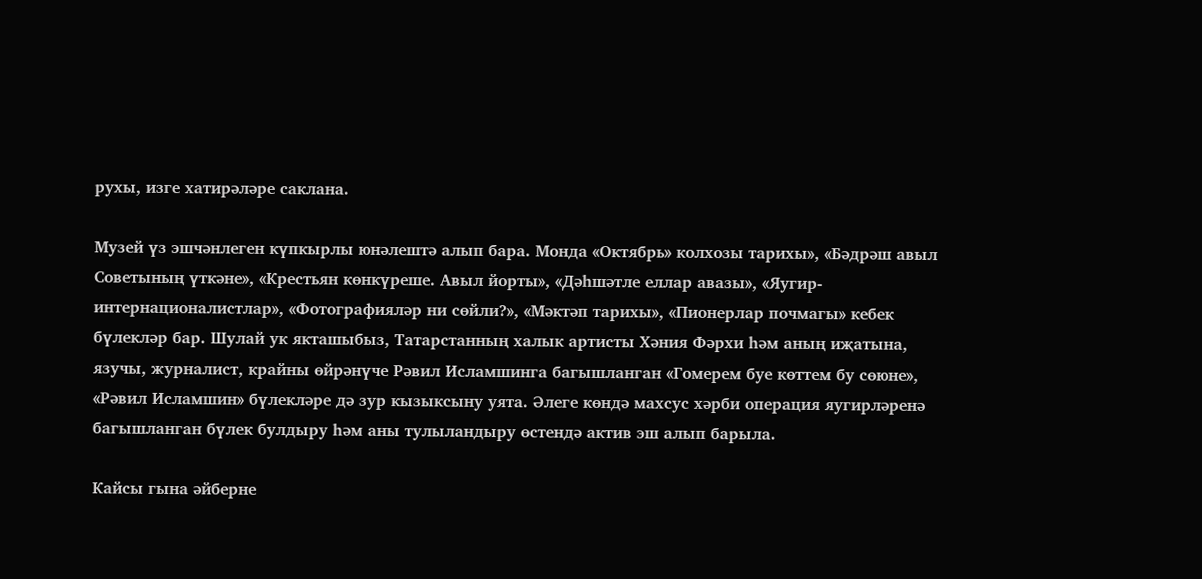рухы, изге хатирәләре саклана.

Музей үз эшчәнлеген күпкырлы юнәлештә алып бара. Монда «Октябрь» колхозы тарихы», «Бәдрәш авыл Советының үткәне», «Крестьян көнкүреше. Авыл йорты», «Дәһшәтле еллар авазы», «Яугир-интернационалистлар», «Фотографияләр ни сөйли?», «Мәктәп тарихы», «Пионерлар почмагы» кебек бүлекләр бар. Шулай ук якташыбыз, Татарстанның халык артисты Хәния Фәрхи һәм аның иҗатына, язучы, журналист, крайны өйрәнүче Рәвил Исламшинга багышланган «Гомерем буе көттем бу сөюне», «Рәвил Исламшин» бүлекләре дә зур кызыксыну уята. Әлеге көндә махсус хәрби операция яугирләренә багышланган бүлек булдыру һәм аны тулыландыру өстендә актив эш алып барыла.

Кайсы гына әйберне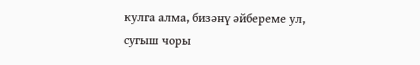кулга алма, бизәнү әйбереме ул, сугыш чоры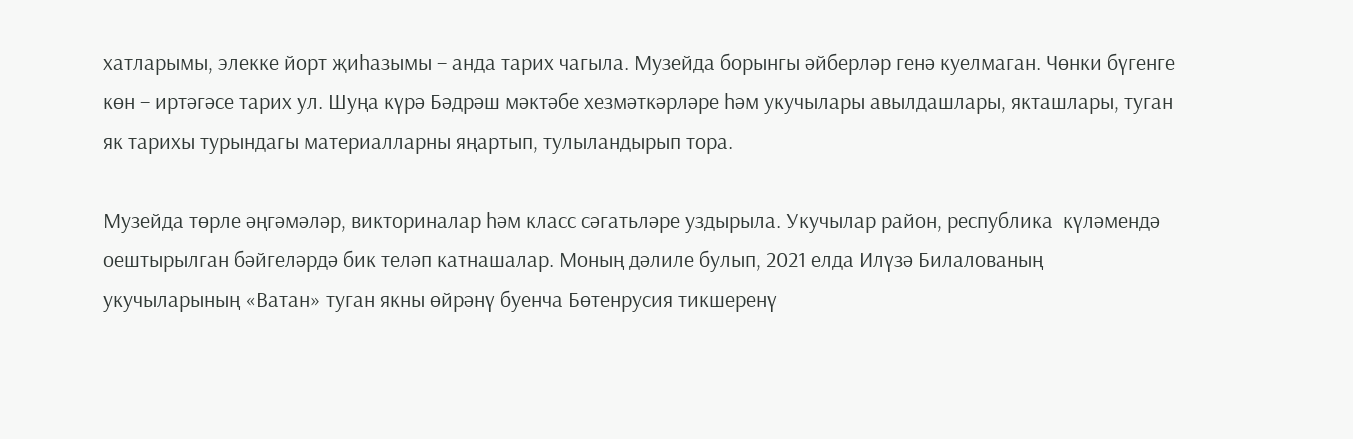хатларымы, элекке йорт җиһазымы – анда тарих чагыла. Музейда борынгы әйберләр генә куелмаган. Чөнки бүгенге көн – иртәгәсе тарих ул. Шуңа күрә Бәдрәш мәктәбе хезмәткәрләре һәм укучылары авылдашлары, якташлары, туган як тарихы турындагы материалларны яңартып, тулыландырып тора.

Музейда төрле әңгәмәләр, викториналар һәм класс сәгатьләре уздырыла. Укучылар район, республика  күләмендә оештырылган бәйгеләрдә бик теләп катнашалар. Моның дәлиле булып, 2021 елда Илүзә Билалованың укучыларының «Ватан» туган якны өйрәнү буенча Бөтенрусия тикшеренү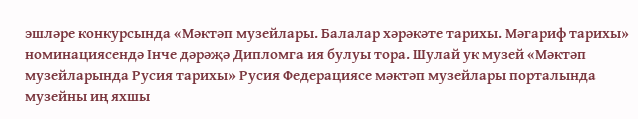эшләре конкурсында «Мәктәп музейлары. Балалар хәрәкәте тарихы. Мәгариф тарихы» номинациясендә Iнче дәрәҗә Дипломга ия булуы тора. Шулай ук музей «Мәктәп музейларында Русия тарихы» Русия Федерациясе мәктәп музейлары порталында музейны иң яхшы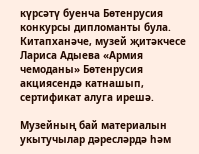күрсәтү буенча Бөтенрусия конкурсы дипломанты була. Китапханәче, музей җитәкчесе Лариса Адыева «Армия чемоданы» Бөтенрусия акциясендә катнашып, сертификат алуга ирешә.

Музейның бай материалын укытучылар дәресләрдә һәм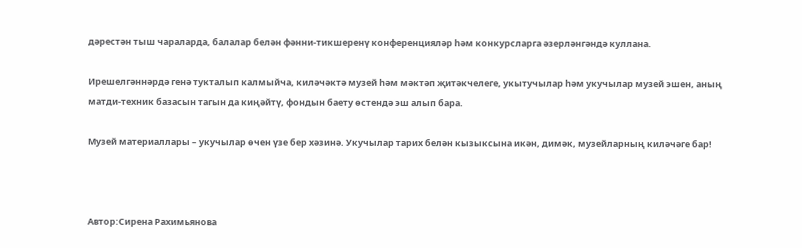дәрестән тыш чараларда, балалар белән фәнни-тикшеренү конференцияләр һәм конкурсларга әзерләнгәндә куллана.

Ирешелгәннәрдә генә тукталып калмыйча, киләчәктә музей һәм мәктәп җитәкчелеге, укытучылар һәм укучылар музей эшен, аның матди-техник базасын тагын да киңәйтү, фондын баету өстендә эш алып бара.

Музей материаллары – укучылар өчен үзе бер хәзинә. Укучылар тарих белән кызыксына икән, димәк, музейларның киләчәге бар!



Автор:Сирена Рахимьянова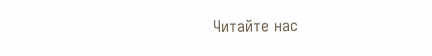Читайте нас